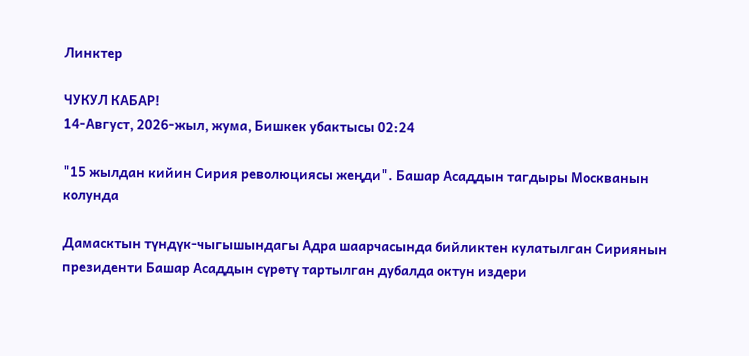Линктер

ЧУКУЛ КАБАР!
14-Август, 2026-жыл, жума, Бишкек убактысы 02:24

"15 жылдан кийин Сирия революциясы жеңди". Башар Асаддын тагдыры Москванын колунда

Дамасктын түндүк-чыгышындагы Адра шаарчасында бийликтен кулатылган Сириянын президенти Башар Асаддын сүрөтү тартылган дубалда октун издери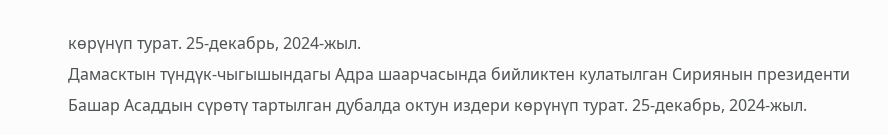көрүнүп турат. 25-декабрь, 2024-жыл.
Дамасктын түндүк-чыгышындагы Адра шаарчасында бийликтен кулатылган Сириянын президенти Башар Асаддын сүрөтү тартылган дубалда октун издери көрүнүп турат. 25-декабрь, 2024-жыл.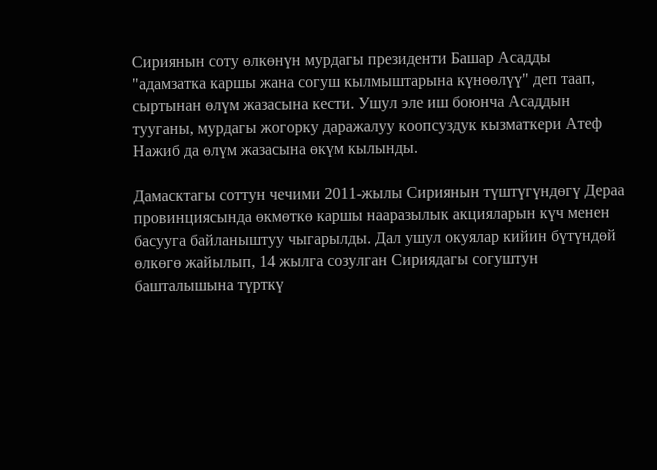Сириянын соту өлкөнүн мурдагы президенти Башар Асадды "адамзатка каршы жана согуш кылмыштарына күнөөлүү" деп таап, сыртынан өлүм жазасына кести. Ушул эле иш боюнча Асаддын тууганы, мурдагы жогорку даражалуу коопсуздук кызматкери Атеф Нажиб да өлүм жазасына өкүм кылынды.

Дамасктагы соттун чечими 2011-жылы Сириянын түштүгүндөгү Дераа провинциясында өкмөткө каршы нааразылык акцияларын күч менен басууга байланыштуу чыгарылды. Дал ушул окуялар кийин бүтүндөй өлкөгө жайылып, 14 жылга созулган Сириядагы согуштун башталышына түрткү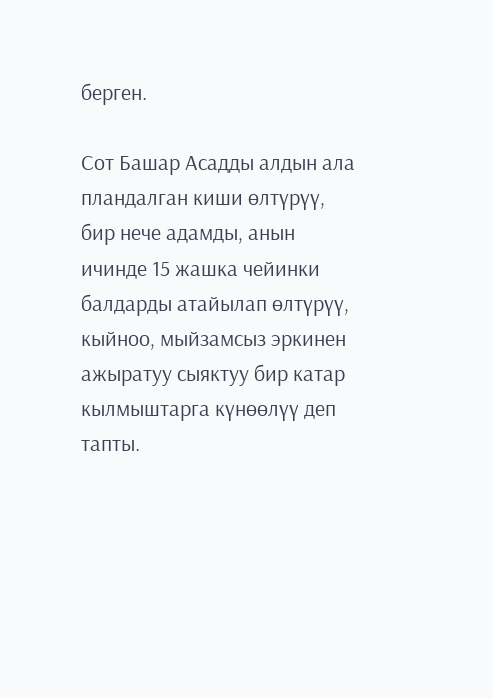берген.

Сот Башар Асадды алдын ала пландалган киши өлтүрүү, бир нече адамды, анын ичинде 15 жашка чейинки балдарды атайылап өлтүрүү, кыйноо, мыйзамсыз эркинен ажыратуу сыяктуу бир катар кылмыштарга күнөөлүү деп тапты.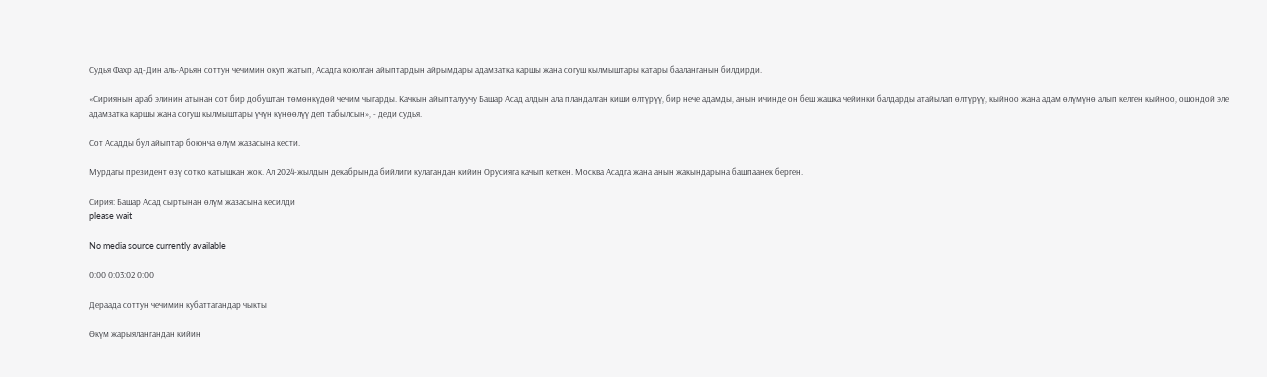Судья Фахр ад-Дин аль-Арьян соттун чечимин окуп жатып, Асадга коюлган айыптардын айрымдары адамзатка каршы жана согуш кылмыштары катары бааланганын билдирди.

«Сириянын араб элинин атынан сот бир добуштан төмөнкүдөй чечим чыгарды. Качкын айыпталуучу Башар Асад алдын ала пландалган киши өлтүрүү, бир нече адамды, анын ичинде он беш жашка чейинки балдарды атайылап өлтүрүү, кыйноо жана адам өлүмүнө алып келген кыйноо, ошондой эле адамзатка каршы жана согуш кылмыштары үчүн күнөөлүү деп табылсын», - деди судья.

Сот Асадды бул айыптар боюнча өлүм жазасына кести.

Мурдагы президент өзү сотко катышкан жок. Ал 2024-жылдын декабрында бийлиги кулагандан кийин Орусияга качып кеткен. Москва Асадга жана анын жакындарына башпаанек берген.

Сирия: Башар Асад сыртынан өлүм жазасына кесилди
please wait

No media source currently available

0:00 0:03:02 0:00

Дераада соттун чечимин кубаттагандар чыкты

Өкүм жарыялангандан кийин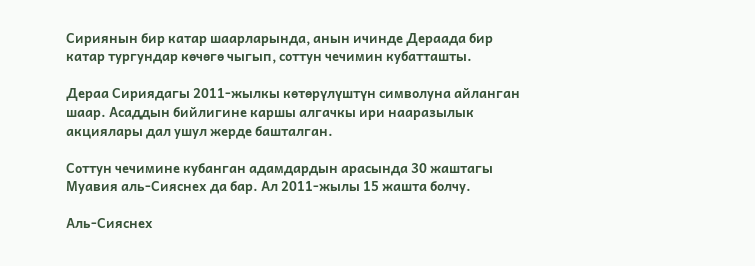Сириянын бир катар шаарларында, анын ичинде Дераада бир катар тургундар көчөгө чыгып, соттун чечимин кубатташты.

Дераа Сириядагы 2011-жылкы көтөрүлүштүн символуна айланган шаар. Асаддын бийлигине каршы алгачкы ири нааразылык акциялары дал ушул жерде башталган.

Соттун чечимине кубанган адамдардын арасында 30 жаштагы Муавия аль-Сияснех да бар. Ал 2011-жылы 15 жашта болчу.

Аль-Сияснех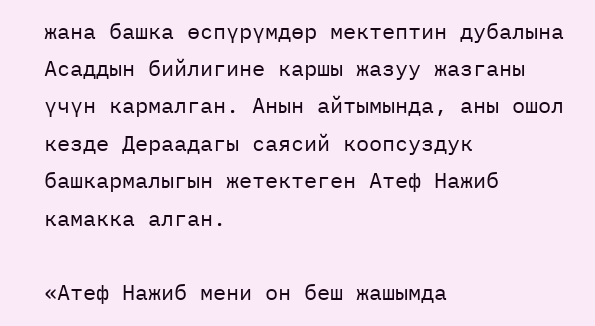жана башка өспүрүмдөр мектептин дубалына Асаддын бийлигине каршы жазуу жазганы үчүн кармалган. Анын айтымында, аны ошол кезде Дераадагы саясий коопсуздук башкармалыгын жетектеген Атеф Нажиб камакка алган.

«Атеф Нажиб мени он беш жашымда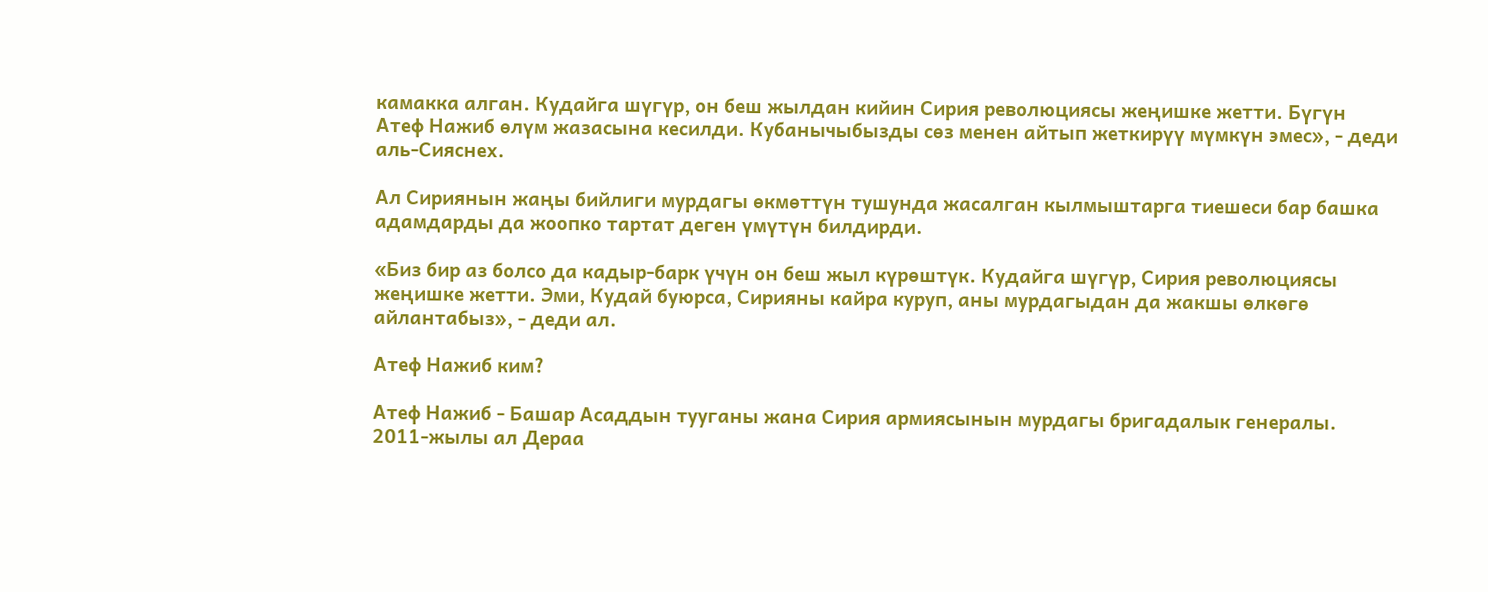камакка алган. Кудайга шүгүр, он беш жылдан кийин Сирия революциясы жеңишке жетти. Бүгүн Атеф Нажиб өлүм жазасына кесилди. Кубанычыбызды сөз менен айтып жеткирүү мүмкүн эмес», - деди аль-Сияснех.

Ал Сириянын жаңы бийлиги мурдагы өкмөттүн тушунда жасалган кылмыштарга тиешеси бар башка адамдарды да жоопко тартат деген үмүтүн билдирди.

«Биз бир аз болсо да кадыр-барк үчүн он беш жыл күрөштүк. Кудайга шүгүр, Сирия революциясы жеңишке жетти. Эми, Кудай буюрса, Сирияны кайра куруп, аны мурдагыдан да жакшы өлкөгө айлантабыз», - деди ал.

Атеф Нажиб ким?

Атеф Нажиб - Башар Асаддын тууганы жана Сирия армиясынын мурдагы бригадалык генералы. 2011-жылы ал Дераа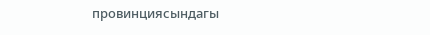провинциясындагы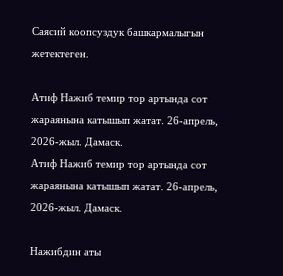Саясий коопсуздук башкармалыгын жетектеген.

Атиф Нажиб темир тор артында сот жараянына катышып жатат. 26-апрель, 2026-жыл. Дамаск.
Атиф Нажиб темир тор артында сот жараянына катышып жатат. 26-апрель, 2026-жыл. Дамаск.

Нажибдин аты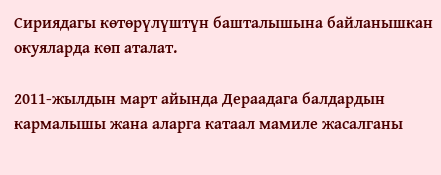Сириядагы көтөрүлүштүн башталышына байланышкан окуяларда көп аталат.

2011-жылдын март айында Дераадага балдардын кармалышы жана аларга катаал мамиле жасалганы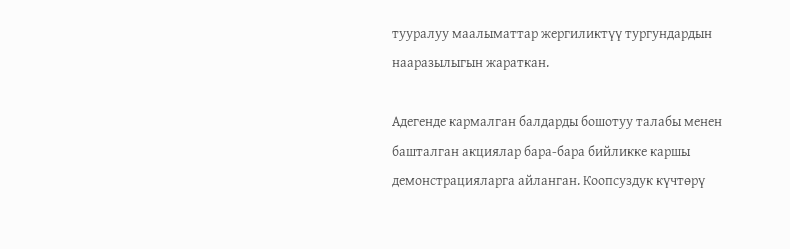тууралуу маалыматтар жергиликтүү тургундардын нааразылыгын жараткан.

Адегенде кармалган балдарды бошотуу талабы менен башталган акциялар бара-бара бийликке каршы демонстрацияларга айланган. Коопсуздук күчтөрү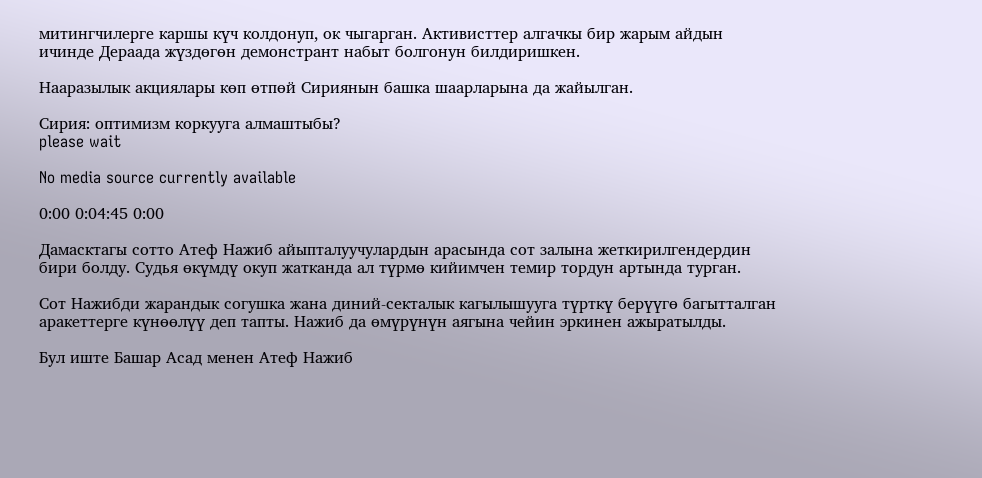митингчилерге каршы күч колдонуп, ок чыгарган. Активисттер алгачкы бир жарым айдын ичинде Дераада жүздөгөн демонстрант набыт болгонун билдиришкен.

Нааразылык акциялары көп өтпөй Сириянын башка шаарларына да жайылган.

Сирия: оптимизм коркууга алмаштыбы?
please wait

No media source currently available

0:00 0:04:45 0:00

Дамасктагы сотто Атеф Нажиб айыпталуучулардын арасында сот залына жеткирилгендердин бири болду. Судья өкүмдү окуп жатканда ал түрмө кийимчен темир тордун артында турган.

Сот Нажибди жарандык согушка жана диний-секталык кагылышууга түрткү берүүгө багытталган аракеттерге күнөөлүү деп тапты. Нажиб да өмүрүнүн аягына чейин эркинен ажыратылды.

Бул иште Башар Асад менен Атеф Нажиб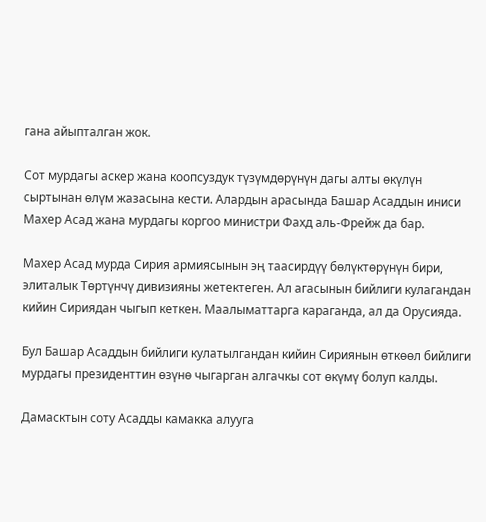гана айыпталган жок.

Сот мурдагы аскер жана коопсуздук түзүмдөрүнүн дагы алты өкүлүн сыртынан өлүм жазасына кести. Алардын арасында Башар Асаддын иниси Махер Асад жана мурдагы коргоо министри Фахд аль-Фрейж да бар.

Махер Асад мурда Сирия армиясынын эң таасирдүү бөлүктөрүнүн бири, элиталык Төртүнчү дивизияны жетектеген. Ал агасынын бийлиги кулагандан кийин Сириядан чыгып кеткен. Маалыматтарга караганда, ал да Орусияда.

Бул Башар Асаддын бийлиги кулатылгандан кийин Сириянын өткөөл бийлиги мурдагы президенттин өзүнө чыгарган алгачкы сот өкүмү болуп калды.

Дамасктын соту Асадды камакка алууга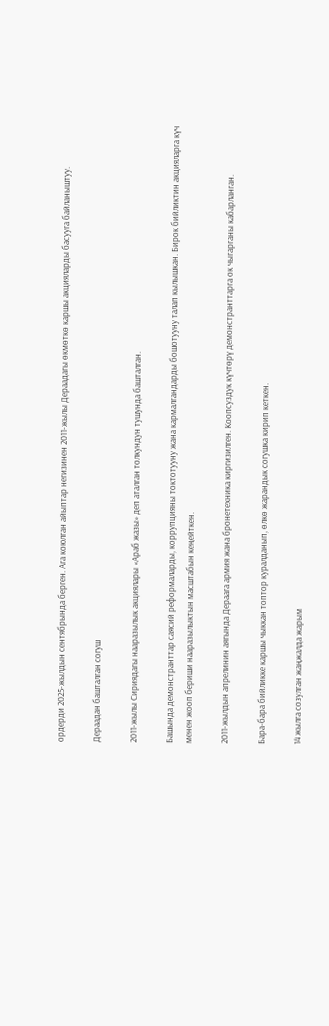ордерди 2025-жылдын сентябрында берген. Ага коюлган айыптар негизинен 2011-жылы Дераадагы өкмөткө каршы акцияларды басууга байланыштуу.

Дераадан башталган согуш

2011-жылы Сириядагы нааразылык акциялары «Араб жазы» деп аталган толкундун тушунда башталган.

Башында демонстранттар саясий реформаларды, коррупцияны токтотууну жана кармалгандарды бошотууну талап кылышкан. Бирок бийликтин акцияларга күч менен жооп бериши нааразылыктын масштабын кеңейткен.

2011-жылдын апрелинин аягында Дераага армия жана бронетехника киргизилген. Коопсуздук күчтөрү демонстранттарга ок чыгарганы кабарланган.

Бара-бара бийликке каршы чыккан топтор куралданып, өлкө жарандык согушка кирип кеткен.

14 жылга созулган жаңжалда жарым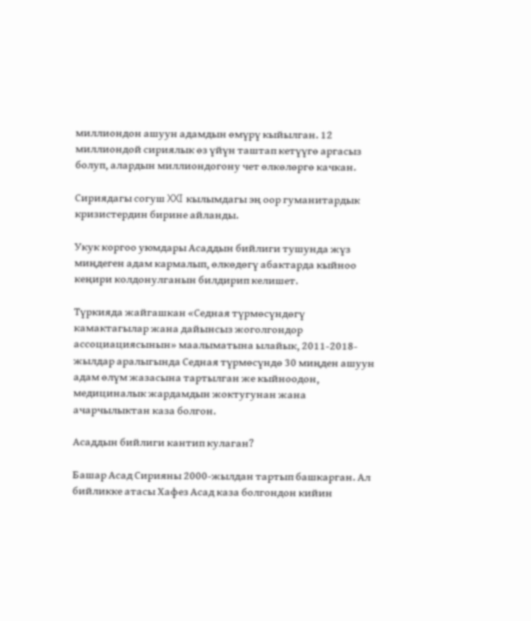миллиондон ашуун адамдын өмүрү кыйылган. 12 миллиондой сириялык өз үйүн таштап кетүүгө аргасыз болуп, алардын миллиондогону чет өлкөлөргө качкан.

Сириядагы согуш XXI кылымдагы эң оор гуманитардык кризистердин бирине айланды.

Укук коргоо уюмдары Асаддын бийлиги тушунда жүз миңдеген адам кармалып, өлкөдөгү абактарда кыйноо кеңири колдонулганын билдирип келишет.

Түркияда жайгашкан «Седная түрмөсүндөгү камактагылар жана дайынсыз жоголгондор ассоциациясынын» маалыматына ылайык, 2011-2018-жылдар аралыгында Седная түрмөсүндө 30 миңден ашуун адам өлүм жазасына тартылган же кыйноодон, медициналык жардамдын жоктугунан жана ачарчылыктан каза болгон.

Асаддын бийлиги кантип кулаган?

Башар Асад Сирияны 2000-жылдан тартып башкарган. Ал бийликке атасы Хафез Асад каза болгондон кийин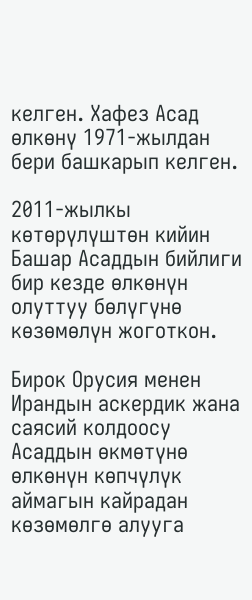келген. Хафез Асад өлкөнү 1971-жылдан бери башкарып келген.

2011-жылкы көтөрүлүштөн кийин Башар Асаддын бийлиги бир кезде өлкөнүн олуттуу бөлүгүнө көзөмөлүн жоготкон.

Бирок Орусия менен Ирандын аскердик жана саясий колдоосу Асаддын өкмөтүнө өлкөнүн көпчүлүк аймагын кайрадан көзөмөлгө алууга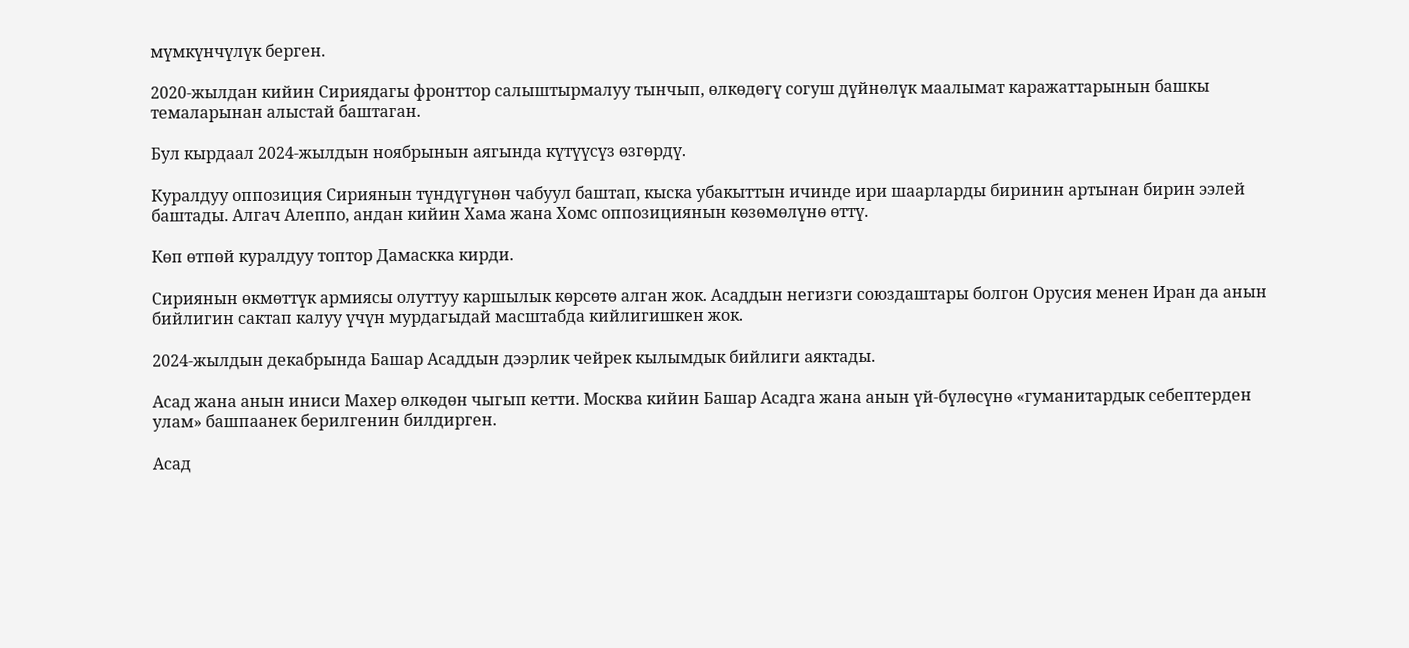мүмкүнчүлүк берген.

2020-жылдан кийин Сириядагы фронттор салыштырмалуу тынчып, өлкөдөгү согуш дүйнөлүк маалымат каражаттарынын башкы темаларынан алыстай баштаган.

Бул кырдаал 2024-жылдын ноябрынын аягында күтүүсүз өзгөрдү.

Куралдуу оппозиция Сириянын түндүгүнөн чабуул баштап, кыска убакыттын ичинде ири шаарларды биринин артынан бирин ээлей баштады. Алгач Алеппо, андан кийин Хама жана Хомс оппозициянын көзөмөлүнө өттү.

Көп өтпөй куралдуу топтор Дамаскка кирди.

Сириянын өкмөттүк армиясы олуттуу каршылык көрсөтө алган жок. Асаддын негизги союздаштары болгон Орусия менен Иран да анын бийлигин сактап калуу үчүн мурдагыдай масштабда кийлигишкен жок.

2024-жылдын декабрында Башар Асаддын дээрлик чейрек кылымдык бийлиги аяктады.

Асад жана анын иниси Махер өлкөдөн чыгып кетти. Москва кийин Башар Асадга жана анын үй-бүлөсүнө «гуманитардык себептерден улам» башпаанек берилгенин билдирген.

Асад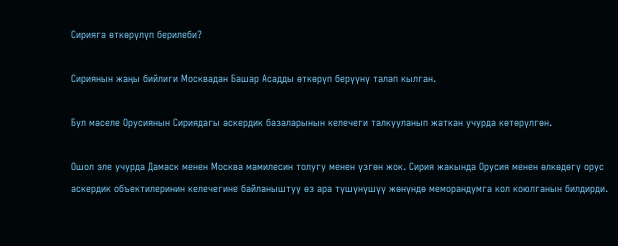Сирияга өткөрүлүп берилеби?

Сириянын жаңы бийлиги Москвадан Башар Асадды өткөрүп берүүнү талап кылган.

Бул маселе Орусиянын Сириядагы аскердик базаларынын келечеги талкууланып жаткан учурда көтөрүлгөн.

Ошол эле учурда Дамаск менен Москва мамилесин толугу менен үзгөн жок. Сирия жакында Орусия менен өлкөдөгү орус аскердик объектилеринин келечегине байланыштуу өз ара түшүнүшүү жөнүндө меморандумга кол коюлганын билдирди.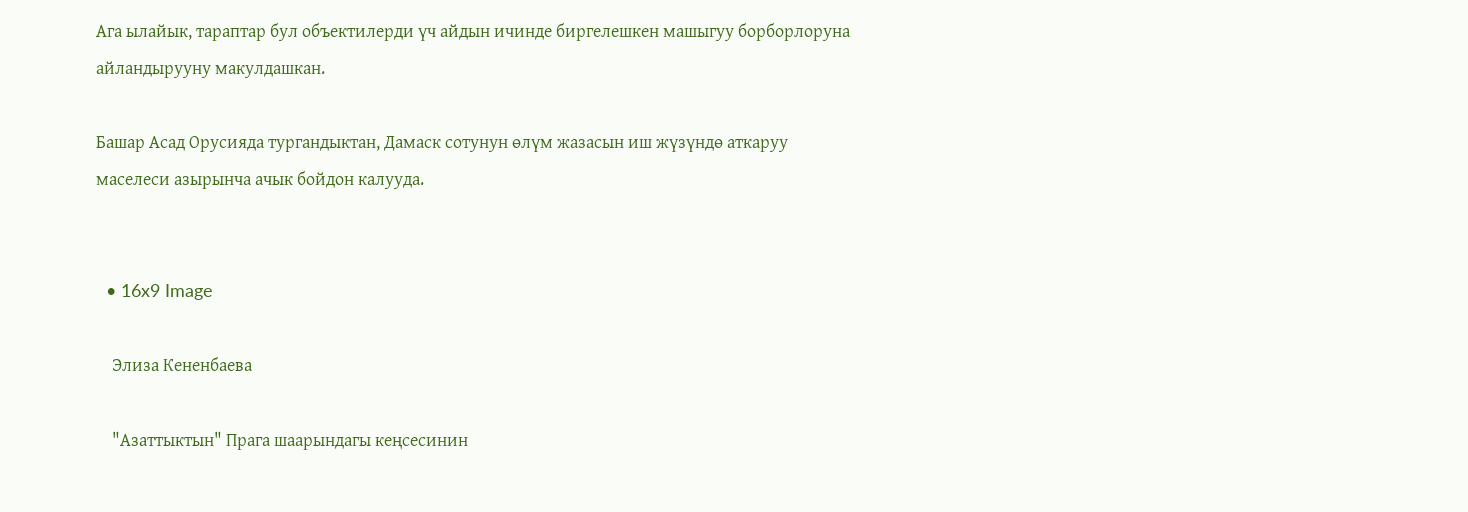Ага ылайык, тараптар бул объектилерди үч айдын ичинде биргелешкен машыгуу борборлоруна айландырууну макулдашкан.

Башар Асад Орусияда тургандыктан, Дамаск сотунун өлүм жазасын иш жүзүндө аткаруу маселеси азырынча ачык бойдон калууда.


  • 16x9 Image

    Элиза Кененбаева

    "Азаттыктын" Прага шаарындагы кеңсесинин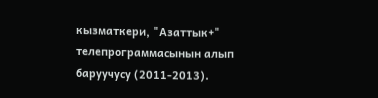кызматкери, "Азаттык+" телепрограммасынын алып баруучусу (2011-2013).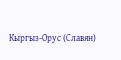Кыргыз-Орус (Славян)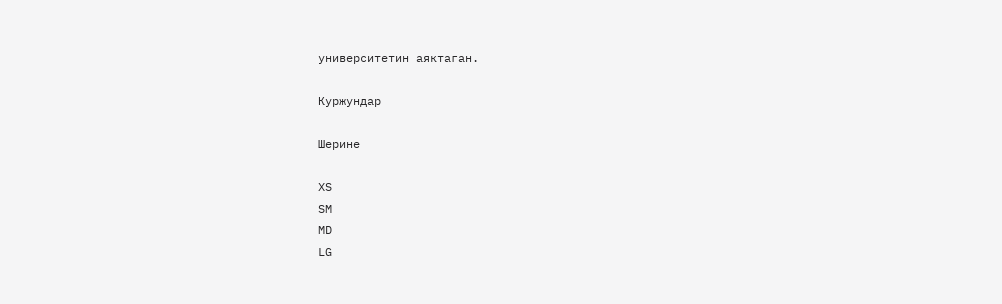университетин аяктаган.

Куржундар

Шерине

XS
SM
MD
LG